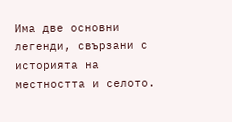Има две основни легенди, свързани с историята на местността и селото.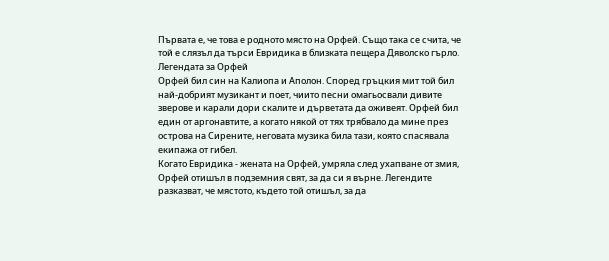Първата е, че това е родното място на Орфей. Също така се счита, че той е слязъл да търси Евридика в близката пещера Дяволско гърло.
Легендата за Орфей
Орфей бил син на Калиопа и Аполон. Според гръцкия мит той бил най-добрият музикант и поет, чиито песни омагьосвали дивите зверове и карали дори скалите и дърветата да оживеят. Орфей бил един от аргонавтите, а когато някой от тях трябвало да мине през острова на Сирените, неговата музика била тази, която спасявала екипажа от гибел.
Когато Евридика - жената на Орфей, умряла след ухапване от змия, Орфей отишъл в подземния свят, за да си я върне. Легендите разказват, че мястото, където той отишъл, за да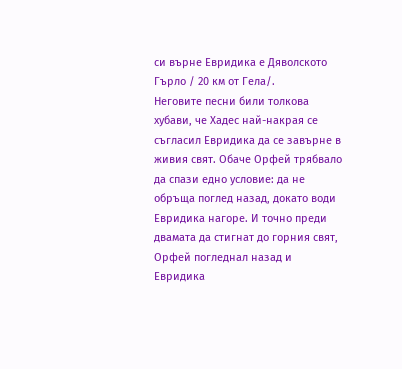си върне Евридика е Дяволското Гърло / 20 км от Гела/.
Неговите песни били толкова хубави, че Хадес най-накрая се съгласил Евридика да се завърне в живия свят. Обаче Орфей трябвало да спази едно условие: да не обръща поглед назад, докато води Евридика нагоре. И точно преди двамата да стигнат до горния свят, Орфей погледнал назад и Евридика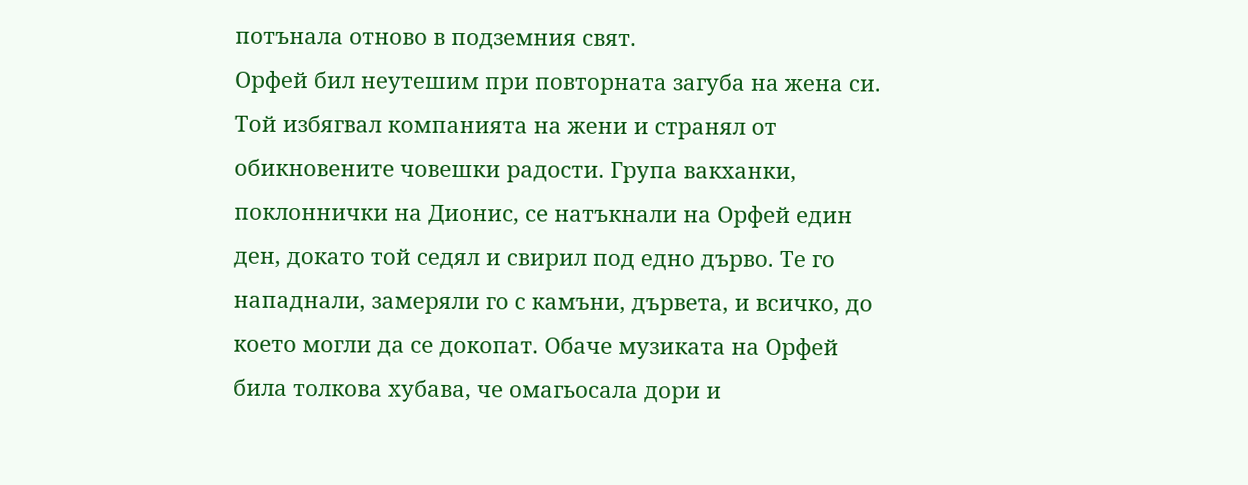потънала отново в подземния свят.
Орфей бил неутешим при повторната загуба на жена си. Той избягвал компанията на жени и странял от обикновените човешки радости. Група вакханки, поклоннички на Дионис, се натъкнали на Орфей един ден, докато той седял и свирил под едно дърво. Те го нападнали, замеряли го с камъни, дървета, и всичко, до което могли да се докопат. Обаче музиката на Орфей била толкова хубава, че омагьосала дори и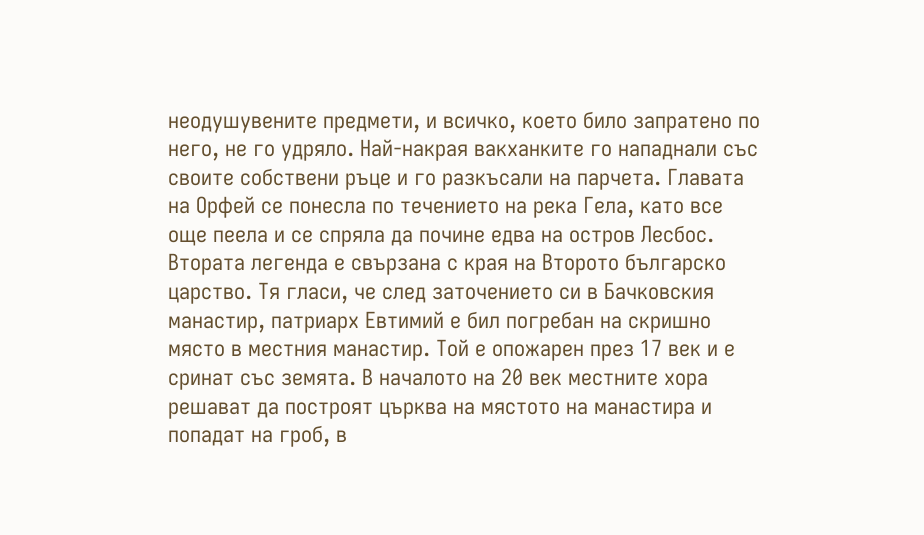неодушувените предмети, и всичко, което било запратено по него, не го удряло. Най-накрая вакханките го нападнали със своите собствени ръце и го разкъсали на парчета. Главата на Орфей се понесла по течението на река Гела, като все още пеела и се спряла да почине едва на остров Лесбос.
Втората легенда е свързана с края на Второто българско царство. Тя гласи, че след заточението си в Бачковския манастир, патриарх Евтимий е бил погребан на скришно място в местния манастир. Той е опожарен през 17 век и е сринат със земята. В началото на 20 век местните хора решават да построят църква на мястото на манастира и попадат на гроб, в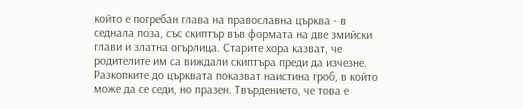който е погребан глава на православна църква - в седнала поза, със скиптър във формата на две змийски глави и златна огърлица. Старите хора казват, че родителите им са виждали скиптъра преди да изчезне. Разкопките до църквата показват наистина гроб, в който може да се седи, но празен. Твърдението, че това е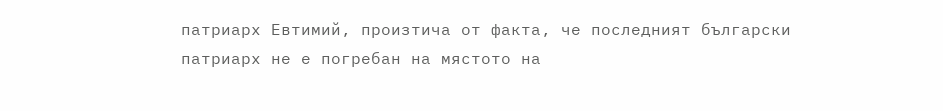патриарх Евтимий, произтича от факта, че последният български патриарх не е погребан на мястото на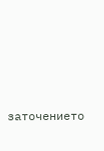заточението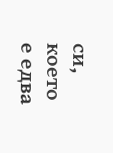си, което е едва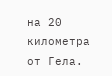на 20 километра от Гела.